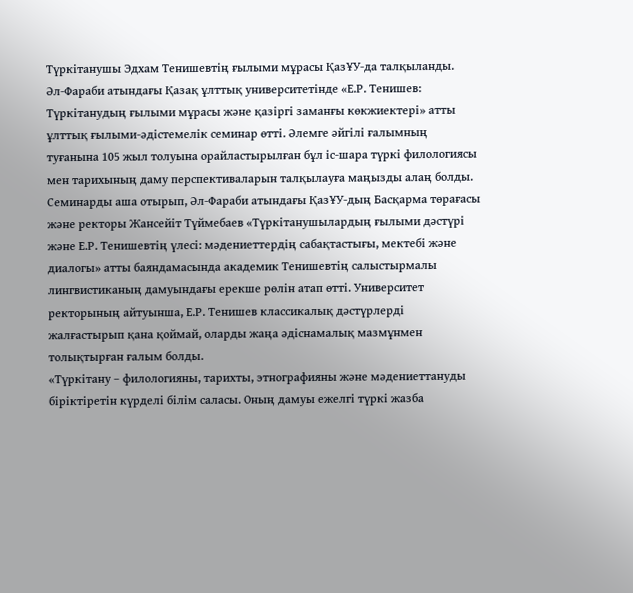Түркітанушы Эдхам Тенишевтің ғылыми мұрасы ҚазҰУ-да талқыланды.
Әл-Фараби атындағы Қазақ ұлттық университетінде «Е.Р. Тенишев: Түркітанудың ғылыми мұрасы және қазіргі заманғы көкжиектері» атты ұлттық ғылыми-әдістемелік семинар өтті. Әлемге әйгілі ғалымның туғанына 105 жыл толуына орайластырылған бұл іс-шара түркі филологиясы мен тарихының даму перспективаларын талқылауға маңызды алаң болды.
Семинарды аша отырып, Әл-Фараби атындағы ҚазҰУ-дың Басқарма төрағасы және ректоры Жансейіт Түймебаев «Түркітанушылардың ғылыми дәстүрі және Е.Р. Тенишевтің үлесі: мәдениеттердің сабақтастығы, мектебі және диалогы» атты баяндамасында академик Тенишевтің салыстырмалы лингвистиканың дамуындағы ерекше рөлін атап өтті. Университет ректорының айтуынша, Е.Р. Тенишев классикалық дәстүрлерді жалғастырып қана қоймай, оларды жаңа әдіснамалық мазмұнмен толықтырған ғалым болды.
«Түркітану – филологияны, тарихты, этнографияны және мәдениеттануды біріктіретін күрделі білім саласы. Оның дамуы ежелгі түркі жазба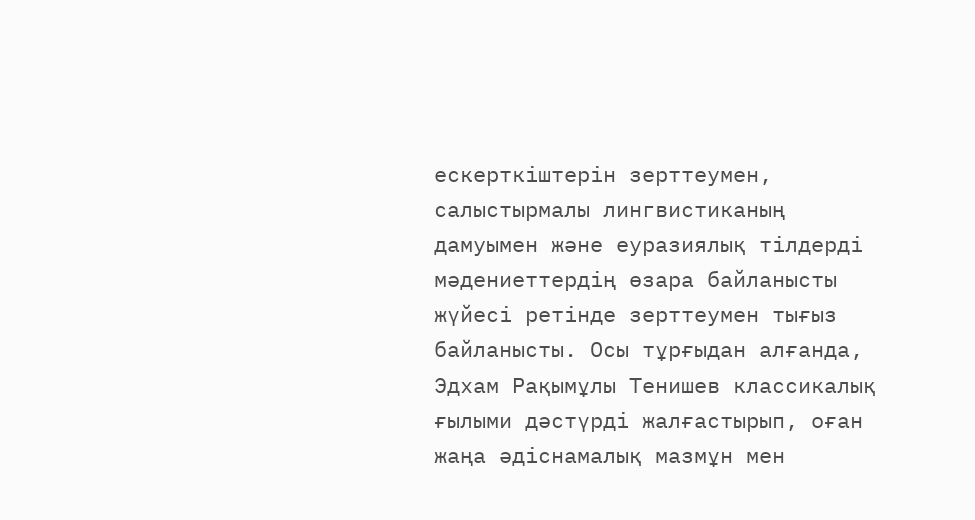ескерткіштерін зерттеумен, салыстырмалы лингвистиканың дамуымен және еуразиялық тілдерді мәдениеттердің өзара байланысты жүйесі ретінде зерттеумен тығыз байланысты. Осы тұрғыдан алғанда, Эдхам Рақымұлы Тенишев классикалық ғылыми дәстүрді жалғастырып, оған жаңа әдіснамалық мазмұн мен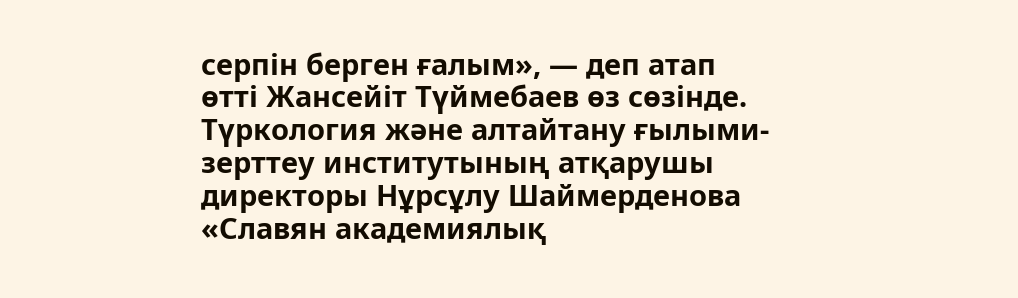серпін берген ғалым», — деп атап өтті Жансейіт Түймебаев өз сөзінде.
Түркология және алтайтану ғылыми-зерттеу институтының атқарушы директоры Нұрсұлу Шаймерденова «Славян академиялық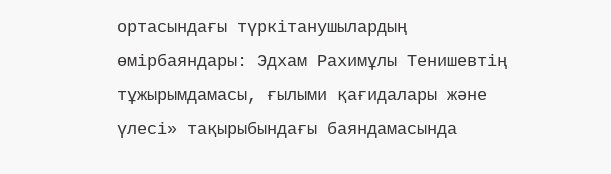ортасындағы түркітанушылардың өмірбаяндары: Эдхам Рахимұлы Тенишевтің тұжырымдамасы, ғылыми қағидалары және үлесі» тақырыбындағы баяндамасында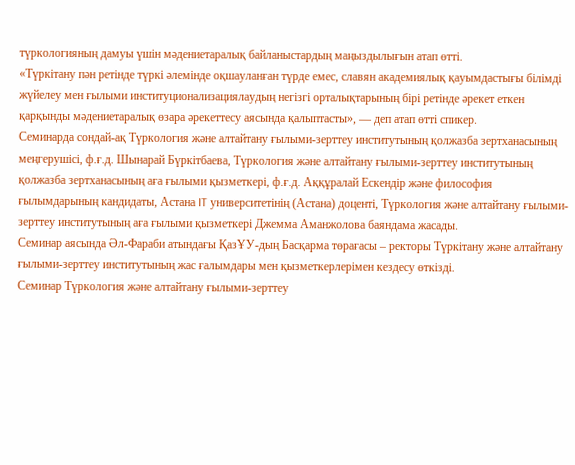түркологияның дамуы үшін мәдениетаралық байланыстардың маңыздылығын атап өтті.
«Түркітану пән ретінде түркі әлемінде оқшауланған түрде емес, славян академиялық қауымдастығы білімді жүйелеу мен ғылыми институционализациялаудың негізгі орталықтарының бірі ретінде әрекет еткен қарқынды мәдениетаралық өзара әрекеттесу аясында қалыптасты», — деп атап өтті спикер.
Семинарда сондай-ақ Түркология және алтайтану ғылыми-зерттеу институтының қолжазба зертханасының меңгерушісі, ф.ғ.д. Шынарай Бүркітбаева, Түркология және алтайтану ғылыми-зерттеу институтының қолжазба зертханасының аға ғылыми қызметкері, ф.ғ.д. Аққұралай Ескендір және философия ғылымдарының кандидаты, Астана IT университетінің (Астана) доценті, Түркология және алтайтану ғылыми-зерттеу институтының аға ғылыми қызметкері Джемма Аманжолова баяндама жасады.
Семинар аясында Әл-Фараби атындағы ҚазҰУ-дың Басқарма төрағасы – ректоры Түркітану және алтайтану ғылыми-зерттеу институтының жас ғалымдары мен қызметкерлерімен кездесу өткізді.
Семинар Түркология және алтайтану ғылыми-зерттеу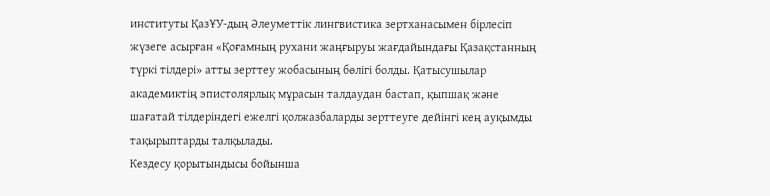институты ҚазҰУ-дың Әлеуметтік лингвистика зертханасымен бірлесіп жүзеге асырған «Қоғамның рухани жаңғыруы жағдайындағы Қазақстанның түркі тілдері» атты зерттеу жобасының бөлігі болды. Қатысушылар академиктің эпистолярлық мұрасын талдаудан бастап, қыпшақ және шағатай тілдеріндегі ежелгі қолжазбаларды зерттеуге дейінгі кең ауқымды тақырыптарды талқылады.
Кездесу қорытындысы бойынша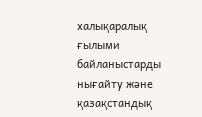халықаралық ғылыми байланыстарды нығайту және қазақстандық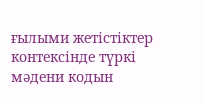ғылыми жетістіктер контексінде түркі мәдени кодын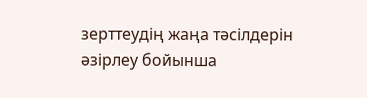зерттеудің жаңа тәсілдерін әзірлеу бойынша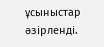ұсыныстар әзірленді.